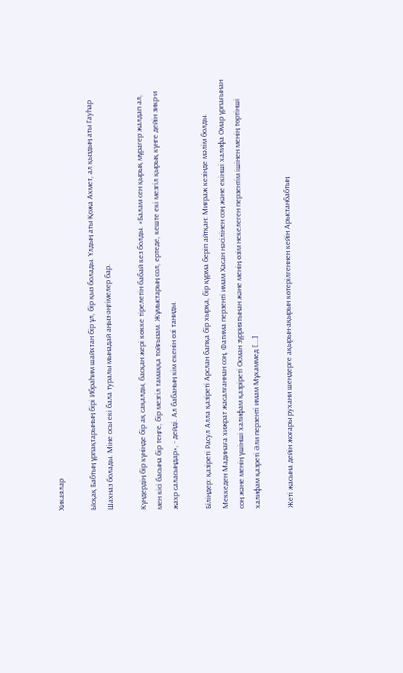Хикаялар

Ысқақ Бабтың ұрпақтарының бірі Ибраһим шайхтан бір ұл, бір қыз болады. Ұлдың аты Қожа Ахмет, ал қыздың аты Гауһар Шахназ болады. Міне осы екі бала туралы мынадай аңыз-әңгімелер бар.

Күндердің бір күнінде бір ақ сақалды, басқан жері көкке тірелетін бабай кез болды. «Балам сен қырық мұрагер жалдап ал, мен кісі басына бір теңге, бір мезгіл тамаққа тойғызам. Жұмыстарың сол, ертеде, кеште екі мезгіл қырық күнге дейін зикр-и жахр саласыңдар», - дейді. Ал бабаның кім екенін өзі таниды.

Біліңдер: қазіреті Расул Алла қазіреті Арслан бапқа бір хырқа, бір құрма беріп айтқан: Миғраж кезінде мәлім болды. Меккеден Мадинаға хижрат жасалғаннан соң, Фатима перзенті имам Хасан нәсілінен соң және екінші халифа Омар ұрпағынан соң және менің үшінші халифам қазріреті Осман зүрриятынан және менің өзім некелеген перзентім ішінен менің төртінші халифам қазреті Әли перзенті имам Мұхаммед [...]

Жеті жасына дейін жоғары рухани шендерге ақырын-ақырын көтерілгеннен кейін Арыстанбабтың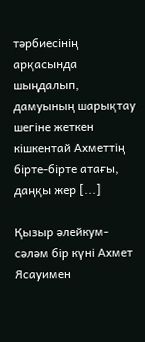тәрбиесінің арқасында шыңдалып, дамуының шарықтау шегіне жеткен кішкентай Ахметтің бірте-бірте атағы, даңқы жер [...]

Қызыр әлейкум-сәләм бір күні Ахмет Ясауимен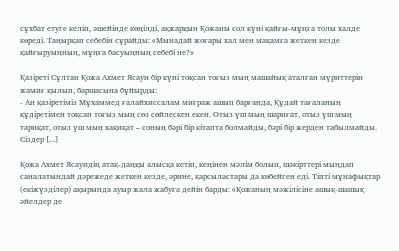сұхбат етуге келіп, әшейінде көңілді, ақжарқын Қожаны сол күні қайғы-мұңға толы халде көреді. Таңырқап себебін сұрайды: «Мынадай жоғары хал мен мақамға жеткен кезде қайғыруыңның, мұңға басуыңның себебі не?»

Қазіреті Сұлтан Қожа Ахмет Ясауи бір күні тоқсан тоғыз мың машайық аталған мүриттерін жамиғ қылып, баршасына бұйырды:
- Ан қазіретіміз Мұхаммед ғалайхиссалам миғраж ашып барғанда, Құдай тағаланың құдіретімен тоқсан тоғыз мың сөз сөйлескен екен. Отыз үш мың шариғат, отыз үш мың тариқат, отыз үш мың хақиқат – соның бәрі бір кітапта болмайды, бәрі бір жерден табылмайды. Сіздер [...]

Қожа Ахмет Ясауидің атақ-даңқы алысқа кетіп, кеңінен мәлім болып, шәкірттері мыңдап саналатындай дәрежеде жеткен кезде, әрине, қарсыластары да көбейген еді. Тіпті мұнафықтар (екіжүзділер) ақырында ауыр жала жабуға дейін барды: «Қожаның мәжілісіне ашық-шашық әйелдер де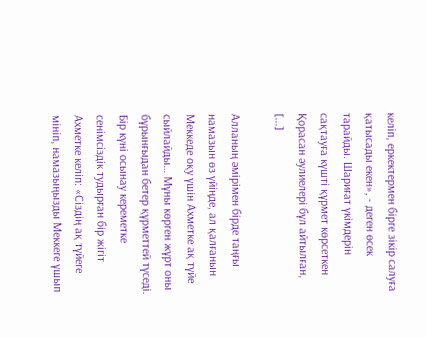келіп, еркектермен бірге зікір салуға қатысады екен», - деген өсек тарайды. Шариғат үкімдерін сақтауға күшті құрмет көрсеткен Қорасан әулиелері бұл айтылған, [...]

Алланың әмірімен бірде таңғы намазын өз үйіңде, ал қалғанын Меккеде оқу үшін Ахметке ақ түйе сыйлайды… Мұны көрген жұрт оны бұрынғыдан бетер құрметтей түседі.
Бір күні осынау кереметке сенімсіздік тудырған бір жігіт Ахметке келіп: «Сіздің ақ түйеге мініп, намазыңызды Меккеге ұшып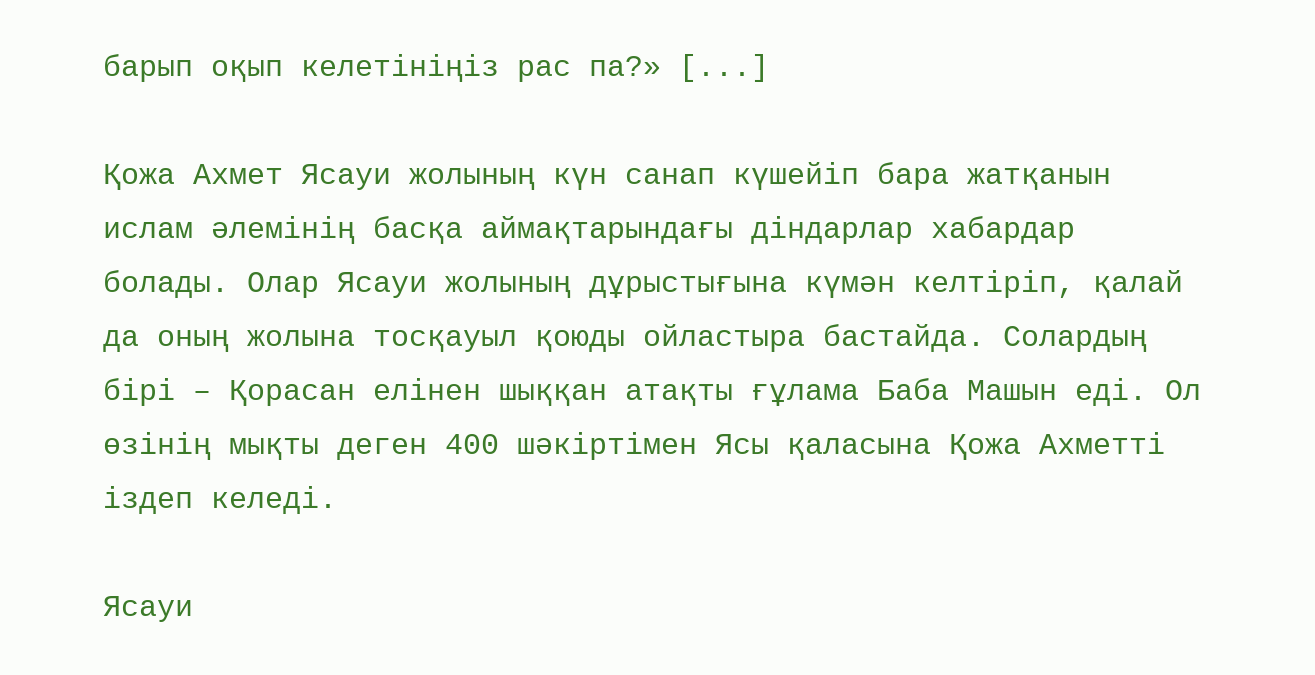барып оқып келетініңіз рас па?» [...]

Қожа Ахмет Ясауи жолының күн санап күшейіп бара жатқанын ислам әлемінің басқа аймақтарындағы діндарлар хабардар болады. Олар Ясауи жолының дұрыстығына күмән келтіріп, қалай да оның жолына тосқауыл қоюды ойластыра бастайда. Солардың бірі – Қорасан елінен шыққан атақты ғұлама Баба Машын еді. Ол өзінің мықты деген 400 шәкіртімен Ясы қаласына Қожа Ахметті іздеп келеді.

Ясауи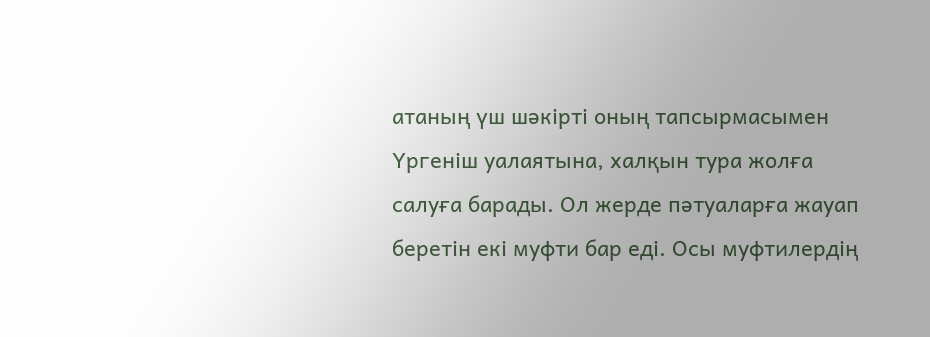атаның үш шәкірті оның тапсырмасымен Үргеніш уалаятына, халқын тура жолға салуға барады. Ол жерде пәтуаларға жауап беретін екі муфти бар еді. Осы муфтилердің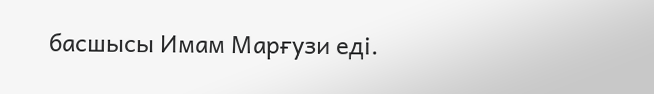басшысы Имам Марғузи еді.